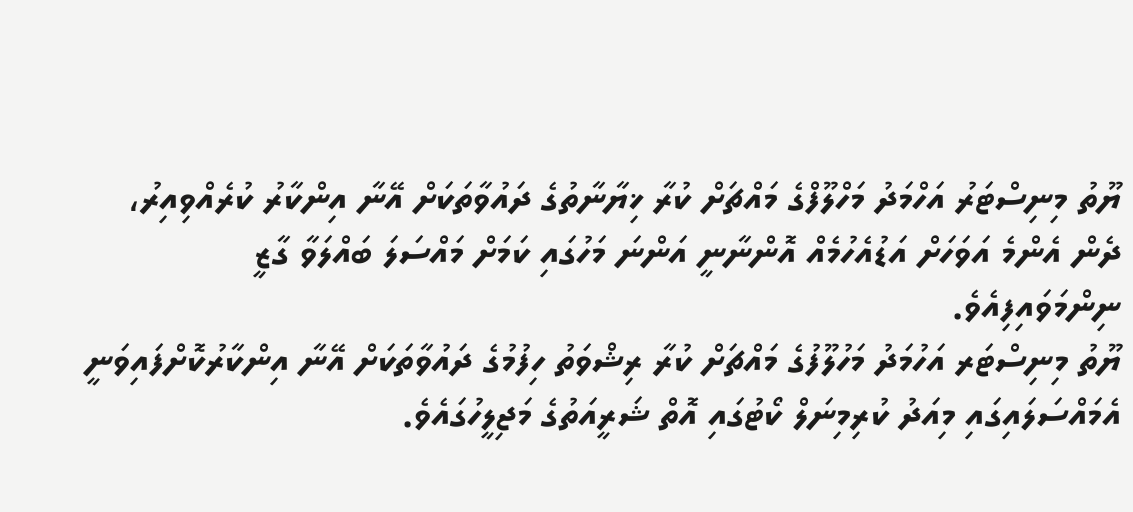ޔޫތު މިނިސްޓަރު އަހްމަދު މަހްލޫފްގެ މައްޗަށް ކުރާ ޚިޔާނާތުގެ ދައުވާތަކަށް އޭނާ އިންކާރު ކުރެއްވިއިރު، ދެން އެންމެ އަވަހަށް އަޑުއެހުމެއް އޮންނާނީ އަންނަ މަހުގައި ކަމަށް މައްސަލަ ބައްލަވާ ގާޒީ ނިންމަވައިފިއެވެ.
ޔޫތު މިނިސްޓަރ އަހުމަދު މަހުލޫފުގެ މައްޗަށް ކުރާ ރިޝްވަތު ހިފުމުގެ ދައުވާތަކަށް އޭނާ އިންކާރުކޮށްފައިވަނީ އެމައްސަލައިގައި މިއަދު ކުރިމިނަލް ކޯޓުގައި އޮތް ޝަރީއަތުގެ މަޖިލީހުގައެވެ.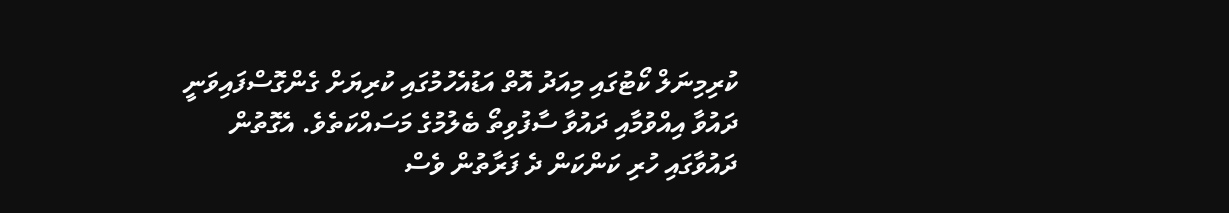ކުރިމިނަލް ކޯޓުގައި މިއަދު އޮތް އަޑުއެހުމުގައި ކުރިޔަށް ގެންގޮސްފައިވަނީ ދައުވާ އިއްވުމާއި ދައުވާ ސާފުވިތޯ ބެލުމުގެ މަސައްކަތެވެ. އެގޮތުން ދައުވާގައި ހުރި ކަންކަން ދެ ފަރާތުން ވެސް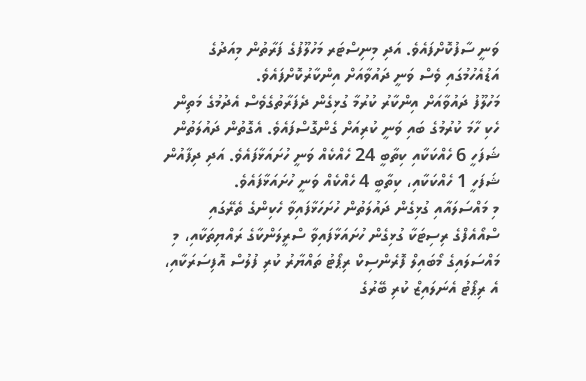ވަނީ ސާފުކޮށްފައެވެ. އަދި މިނިސްޓަރ މަހުލޫފުގެ ފަރާތުން މިއަދުގެ އަޑުއެހުމުގައި ވެސް ވަނީ ދައުވާއަށް އިންކާރުކޮށްފައެވެ.
މަހުލޫފު ދައުވާއަށް އިންކާރު ކުރުމާ ގުޅިގެން ދެފަރާތުގެވެސް އެދުމުގެ މަތިން ހެކި ހާމަ ކުރުމުގެ ބައި ވަނީ ކުރިއަށް ގެންގޮސްފައެވެ. އެގޮތުން ދައުލަތުން ޝަފަހީ 6 ހެއްކަކާއި ކިތާބީ 24 ހެއްކެއް ވަނީ ހުށައަޅާފައެވެ. އަދި ދިފާއުން ޝަފަހީ 1 ހެއްކަކާއި، ކިތާބީ 4 ހެއްކެއް ވަނީ ހުށައަޅާފައެވެ.
މި މައްސަލައާއި ގުޅިގެން ދައުލަތުން ހުށަހަޅާފައިވާ ހެކިންގެ ތެރޭގައި ސްއޯއެފްގެ ރިސިޓަކާ ގުޅިގެން ހުށައަޅާފައިވާ ސްރީލަންކާގެ ރައްޔިތަކާއި، މި މައްސަލައިގެ މޯބައިލް ފޮރެންސިކް ރިޕޯޓު ތައްޔާރު ކުރި ފުލުސް އޮފިސަރަކާއި، އެ ރިޕޯޓު އެނަލައިޒް ކުރި ބޭރުގެ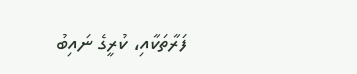ފަރާތަކާއި، ކުރީގެ ނައިބު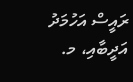ރައީސް އަހުމަދު އަދީބާއި، މ.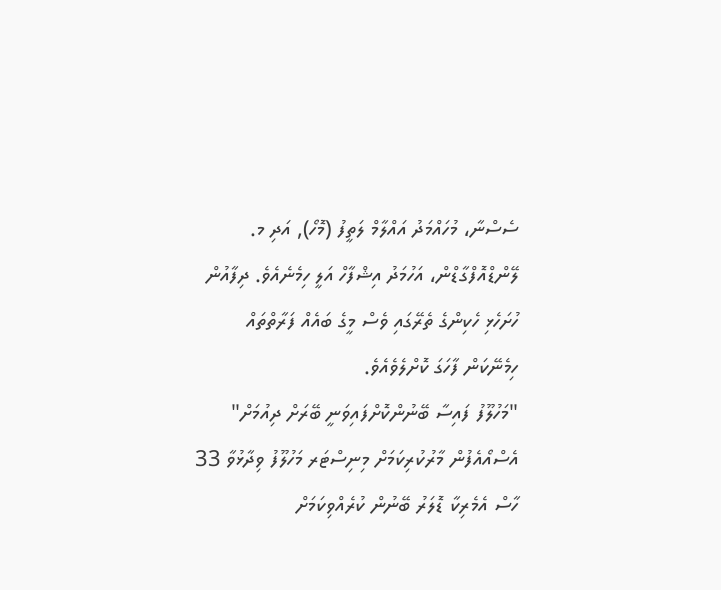ސެސްނާ، މުހައްމަދު އައްލާމް ލަތީފު (މޮހޯ), އަދި މ. ލޭންޑްއޮފްގާޑްން، އަހުމަދު އިޝްފާހް އަލީ ހިމެނެއެވެ. ދިފާއުން ހުށަހެޅި ހެކިންގެ ތެރޭގައި ވެސް މީގެ ބައެއް ފަރާތްތައް ހިމެނޭކަން ފާހަގަ ކޮށްލެވެއެވެ.
"މަހުލޫފު ފައިސާ ބޭނުންކޮށްފައިވަނީ ބޭރަށް ދިއުމަށް"
އެސްއޯއެފުން މާރުކުރިކަމަށް މިނިސްޓަރ މަހުލޫފު ވިދާޅުވާ 33 ހާސް އެމެރިކާ ޑޮލަރު ބޭނުން ކުރެއްވިކަމަށް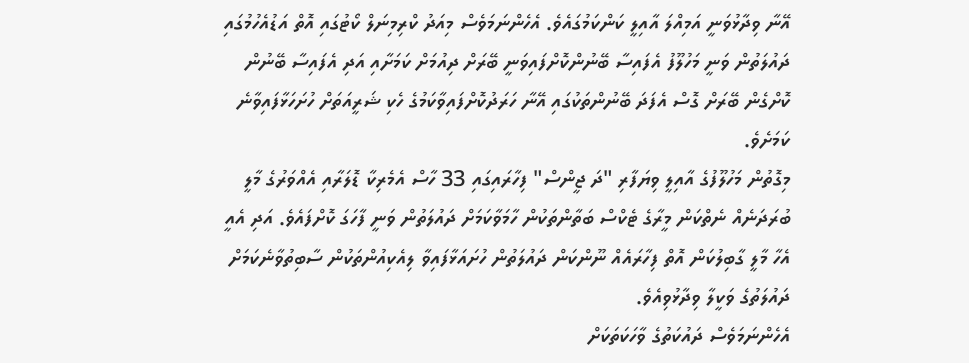އޭނާ ވިދާޅުވަނީ އަމިއްލަ އާއިލީ ކަންކަމުގައެވެ. އެހެންނަމަވެސް މިއަދު ކްރިމިނަލް ކޯޓުގައި އޮތް އަޑުއެހުމުގައި ދައުލަތުން ވަނީ މަހުލޫފު އެފައިސާ ބޭނުންކޮށްފައިވަނީ ބޭރަށް ދިއުމަށް ކަމަށާއި އަދި އެފައިސާ ބޭނުން ކޮށްގެން ބޭރަށް ގޮސް އެފަދަ ބޭނުންތަކުގައި އޭނާ ހަރަދުކޮށްފައިވާކަމުގެ ހެކި ޝަރީއަތަށް ހުށަހަޅާފައިވާނެ ކަމަށެވެ.
މިގޮތުން މަހުލޫފުގެ އާއިލީ ވިޔަފާރި "ދަ ޖީންސް" ފިހާރައިގައި 33 ހާސް އެމެރިކާ ޑޮލަރާއި އެއްވަރުގެ މާލީ ބުރަދަނެއް ނެތްކަން މީރާގެ ޓެކްސް ބަތާންތަކުން ހާމަވާކަމަށް ދައުލަތުން ވަނީ ފާހަގަ ކޮށްފައެވެ. އަދި އެއީ އެހާ މާލީ ގާބިލުކަން އޮތް ފިހާރައެއް ނޫންކަން ދައުލަތުން ހުށައަޅާފައިވާ ލިއެކިއުންތަކުން ސާބިތުވާނެކަމަށް ދައުލަތުގެ ވަކީލާ ވިދާޅުވިއެވެ.
އެހެންނަމަވެސް ދައުކަތުގެ ވާހަކަތަކަށް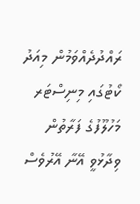ރައްދުދެއްވަމުން މިއަދު ކޯޓުގައި މިނިސްޓަރ މަހުލޫފުގެ ފަރާތުން ވިދާޅުވީ އޭނާ އޭރުވެސް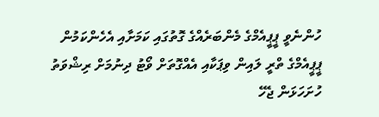ހުންނެވީ ޕީޕީއެމްގެ މެންބަރެއްގެ ގޮތުގައި ކަމަށާއި އެހެންކަމުން ޕީޕީއެމްގެ ތްރީ ލައިން ވިޕަކާއި އެއްގޮތަށް ވޯޓު ދިނުމަށް ރިޝްވަތު ހުށަހަޅަން ޖެހޭ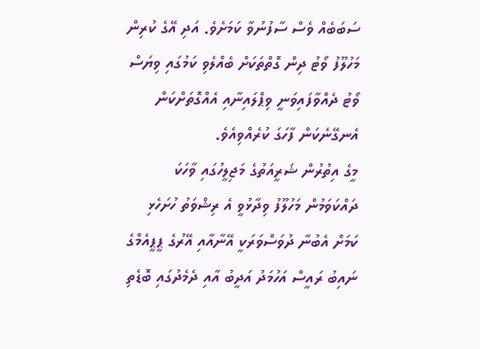ސަބަބެއް ވެސް ސާފުނުވާ ކަމަށެވެ. އަދި އޭގެ ކުރިން މަހުލޫފު ވޯޓު ދިން ގޮތްތަކަށް ބެއްލެވި ކަމުގައި ވިޔަސް ވޯޓު ދެއްވާފައިވަނީ ވިޕްލައިނާއި އެއްގޮތަށްކަން އެނގޭނެކަން ފާހަގަ ކުރެއްވިއެވެ.
މީގެ އިތުރުން ޝަރީއަތުގެ މަޖިލީހުގައި ވާހަކަ ދައްކަވަމުން މަހުލޫފު ވިދާޅުވީ އެ ރިޝްވަތު ހުށަހެޅި ކަމަށް އެބުނާ ދުވަސްވަރަކީ އޭނާއާއި އޭރުގެ ޕީޕީއެމްގެ ނައިބު ރައީސް އަހުމަދު އަދީބު އާއި ދެމެދުގައި ބޮޑެތި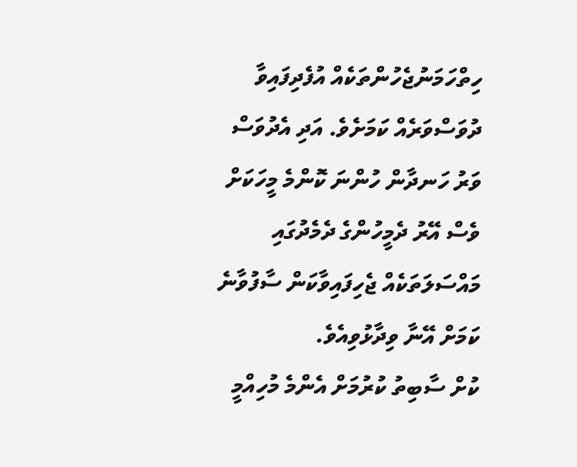ހިތްހަމަނުޖެހުންތަކެއް އުފެދިފައިވާ ދުވަސްވަރެއް ކަމަށެވެ. އަދި އެދުވަސް ވަރު ހަނދާން ހުންނަ ކޮންމެ މީހަކަށް ވެސް އޭރު ދެމީހުންގެ ދެމެދުގައި މައްސަލަތަކެއް ޖެހިފައިވާކަން ސާފުވާނެ ކަމަށް އޭނާ ވިދާޅުވިއެވެ.
ކުށް ސާބިތު ކުރުމަށް އެންމެ މުހިއްމީ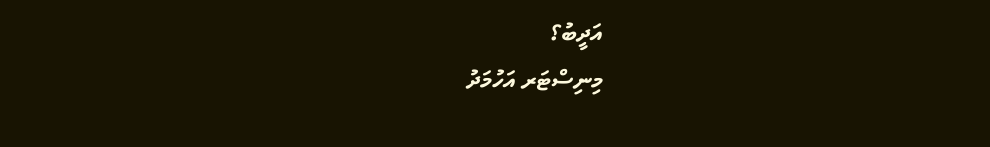އަދީބު؟
މިނިސްޓަރ އަހުމަދު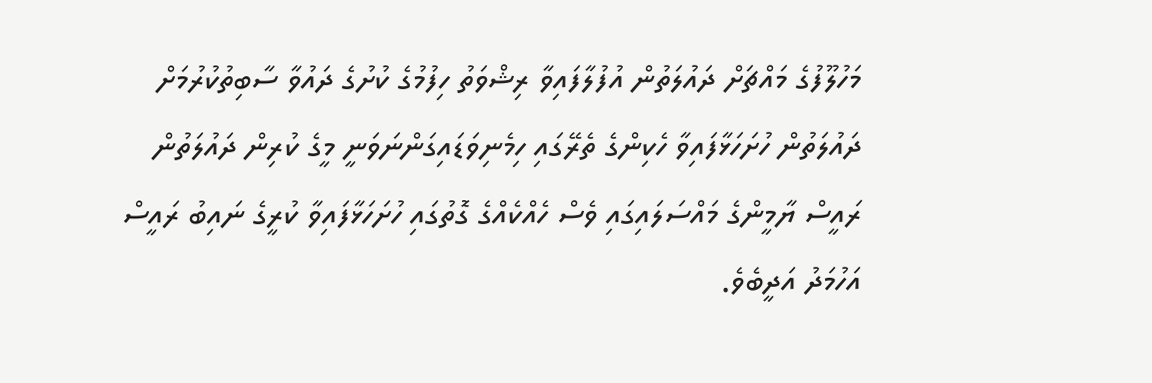މަހުލޫފުގެ މައްޗަށް ދައުލަތުން އުފުލާފައިވާ ރިޝްވަތު ހިފުމުގެ ކުށުގެ ދައުވާ ސާބިތުކުރުމަށް ދައުލަތުން ހުށަހަޅާފައިވާ ހެކިންގެ ތެރޭގައި ހިމެނިވަޑައިގަންނަވަނީ މީގެ ކުރިން ދައުލަތުން ރައީސް ޔާމީންގެ މައްސަލައިގައި ވެސް ހެއްކެއްގެ ގޮތުގައި ހުށަހަޅާފައިވާ ކުރީގެ ނައިބު ރައީސް އަހުމަދު އަދީބެވެ.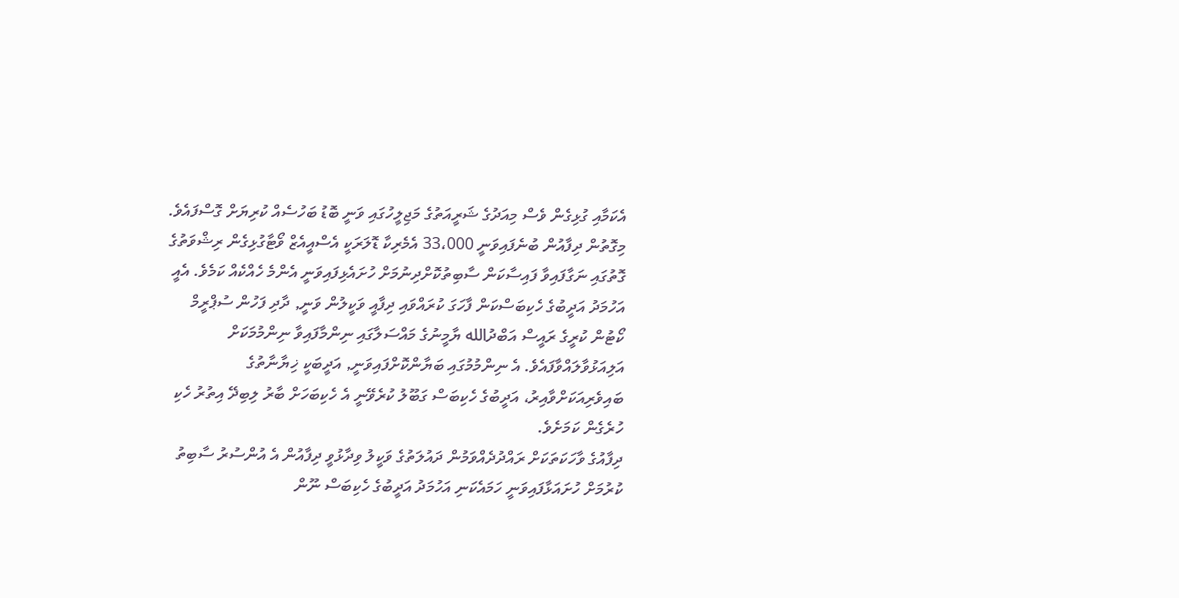އެކަމާއި ގުޅިގެން ވެސް މިއަދުގެ ޝަރީއަތުގެ މަޖިލީހުގައި ވަނީ ބޮޑު ބަހުސެއް ކުރިޔަށް ގޮސްފައެވެ.
މިގޮތުން ދިފާއުން ބުނެފައިވަނީ 33،000 އެމެރިކާ ޑޮލަރަކީ އެސްއީއެޒް ވޯޓާގުޅިގެން ރިޝްވަތުގެ ގޮތުގައި ނަގާފައިވާ ފައިސާކަން ސާބިތުކޮށްދިނުމަށް ހުށައެޅިފައިވަނީ އެންމެ ހެއްކެއް ކަމެވެ. އެއީ އަހުމަދު އަދީބުގެ ހެކިބަސްކަން ފާހަގަ ކުރައްވައި ދިފާއީ ވަކީލުން ވަނީ, ދާދި ފަހުން ސުޕްރީމް ކޯޓުން ކުރީގެ ރައީސް އަބްދުالله ޔާމީނުގެ މައްސަލާގައި ނިންމާފައިވާ ނިންމުމަކަށް އަލިއަޅުވާލައްވާފައެވެ. އެ ނިންމުމުގައި ބަޔާންކޮށްފައިވަނީ, އަދީބަކީ ޚިޔާނާތުގެ ބައިވެރިއަކަށްވާއިރު، އަދީބުގެ ހެކިބަސް ގަބޫލު ކުރެވޭނީ އެ ހެކިބަހަށް ބާރު ލިބިދޭ އިތުރު ހެކި ހުރެގެން ކަމަށެވެ.
ދިފާއުގެ ވާހަކަތަކަށް ރައްދުދެއްވަމުން ދައުލަތުގެ ވަކީލު ވިދާޅުވީ ދިފާއުން އެ އުންސުރު ސާބިތު ކުރުމަށް ހުށައަޅާފައިވަނީ ހަމައެކަނި އަހުމަދު އަދީބުގެ ހެކިބަސް ނޫން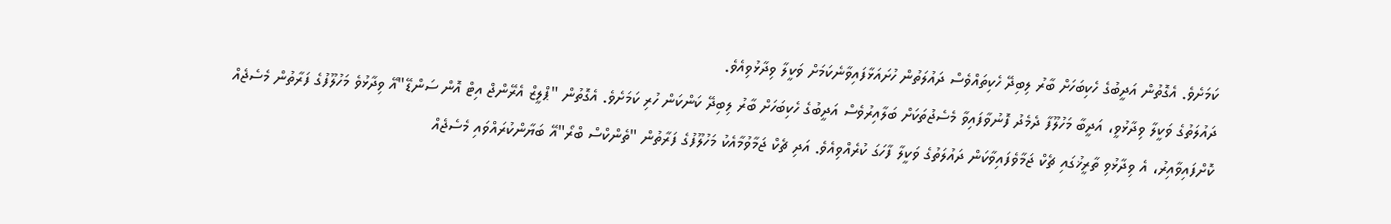ކަމަށެވެ. އެގޮތުން އަދީބުގެ ހެކިބަހަށް ބާރު ލިބިދޭ ހެކިތައްވެސް ދައުލަތުން ހުށައަޅާފައިވާނެކަމަށް ވަކީލާ ވިދާޅުވިއެވެ.
ދައުލަތުގެ ވަކީލާ ވިދާޅުވީ، އަދީބާ މަހުލޫފާ ދެމެދު ފޮނުވާފައިވާ މެސެޖުތަކަށް ބަލާއިރުވެސް އަދީބުގެ ހެކިބަހަށް ބާރު ލިބިދޭ ކަންކަން ހުރި ކަމަށެވެ. އެގޮތުން "ޕްލީޒް އެރޭންޖް އިޓް އޮން ސަންޑޭ"އޭ ވިދާޅުވެ މަހުލޫފުގެ ފަރާތުން މެސެޖެއް ކޮށްފައިވާއިރު، އެ ވިދާޅުވި ތާރީޚުގައި ޗެކް ޖަމާވެފައިވާކަން ދައުލަތުގެ ވަކީލާ ފާހަގަ ކުރެއްވިއެވެ. އަދި ޗެކް ޖަމާވުމާއެކު މަހުލޫފުގެ ފަރާތުން "ތެންކްސް ބްރޯ"އޭ ބަޔާންކުރައްވައި މެސެޖެއް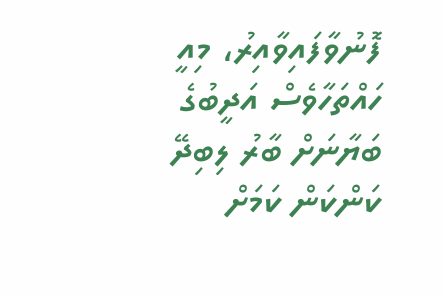ފޮނުވާފައިވާއިރު، މިއީ ހައްތަހާވެސް އަދީބުގެ ބަޔާނަށް ބާރު ލިބިދޭ ކަންކަން ކަމަށް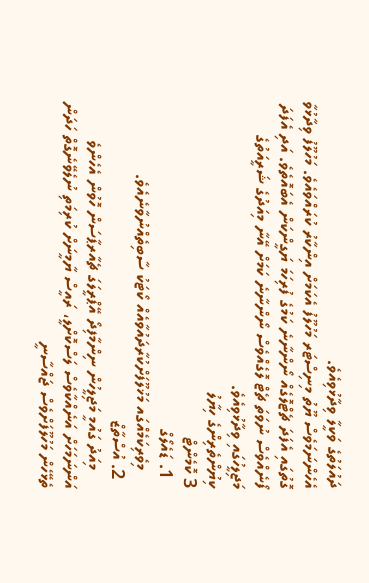ދައުލަތުގެ ވަކީލާ ވިދާޅުވިއެވެ.
އެހެންނަމަވެސް ޔޫތު މިނިސްޓަރ މަހުލޫފު އެކަމަށް އިންކާރު ކުރައްވައެވެ. މަހުލޫފު ވިދާޅުވާ ގޮތުގައި އެފަދަ ޗެޓްލޮގެއް ނޯންނާނެ ކަމުގެ ފުރިހަމަ ޔަގީންކަން އެބައޮތެވެ. އަދި އެފަދަ ފޯނެއްވެސް ނުވަތަ ޗެޓް ލޮގެއްވެސް ނޯންނާނެ ކަމަށް އޭނާ މިއަދުގެ ޝަރީއަތުގެ މަޖިލީހުގައި ވިދާޅުވިއެވެ.
ކިޔުންތެރިންގެ ހިޔާލު
3 ކޮމެންޓް
  1. ޑައެލޯގް
    މިވެރިކަމެއްގައ މަޚުލޫފަށްކުރާދައުވާއެއް ކޯޓަކު ސާބިތެއްނުވާނެއެވެ.
  2. އުސްތާޒް
    މިއަދު ގައުމީ މަޖިލީހުން ނިންމާފިދޯ އޭޕްރީލަގަ ޗެއާރޕާސަން ހޮވުން އެހެންވެ އަންނަމަހަށް އަނެއްކާވެސް ލަސްކޮށްލީ، ރައީސް ޔާމީނަށް ކުރިމަތި ނުލެވޭނެގޮތް ހަދަން ތެޅޭހެން މަހުލޫފަށްވެސް ޖައްސާނީ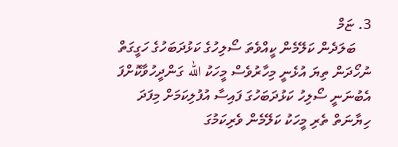3. ޏަމް
    ބަލަދެން ކަލޭމެން ކީއްވެތަ ސޯލިހުގެ ކަޅުދަބަހުގެ ހަގީގަތް ނުހޯދަން ތިޔަ އުޅެނީ މިހާރުވެސް މީހަކު الله ގަންދީހުވާކޮށްފަ އެބުނަނީ ސޯލިހު ކަޅުދަބަހުގަ ފައިސާ އުފުލިކަމަށް މިފަދަ ހިޔާނަތް ތެރި މީހަކު ކަލޭމެން ވެރިކަމުގަ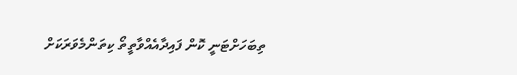ތިބަހަށްޓަނީ ކޮން ފައިދާއެއްވާތީތޯ ކިތަންމެވަރަކަށް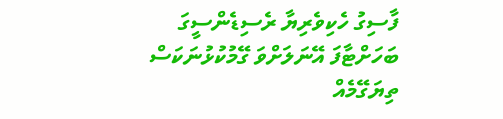ފާސިގު ހެކިވެރިޔާ ރެސިޑެންސީގަ ބަހަށްޓާފަ އޭނަލަށްވަ ގޭމުކުޅުނަކަސް ތިޔަގޭމެއް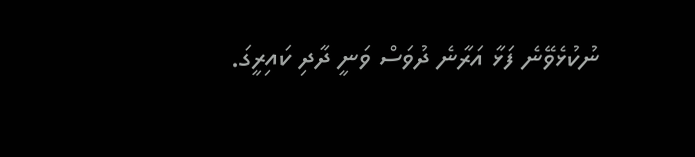ނުކުޅެވޭނެ ފަޅާ އަރާނެ ދުވަސް ވަނީ ދާދި ކައިރީގަ.